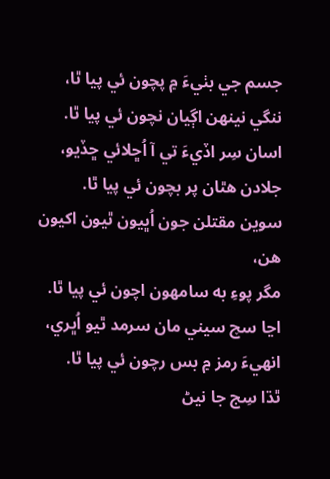جسم جي بٺيءَ ۾ پچون ئي پيا ٿا،
ننگي نينهن اڳيان نچون ئي پيا ٿا.
اسان سِر اڏيءَ تي آ اُڇلائي ڇڏيو،
جلادن هٿان پر بچون ئي پيا ٿا.
سوين مقتلن جون اُڀيون ٿيون اکيون هن،
مگر پوءِ به سامهون اچون ئي پيا ٿا.
اڃا سچ سيني مان سرمد ٿيو اُڀري،
انهيءَ رمز ۾ بس رچون ئي پيا ٿا.
ٿڌا سِج جا نيڻ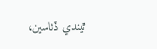ٿيندي ڏٺاسين،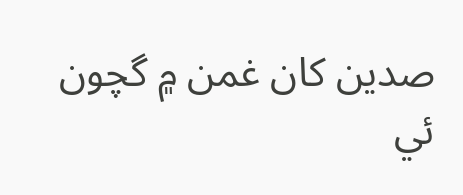صدين کان غمن ۾ گچون ئي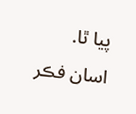پيا ٿا.
اسان فڪر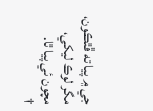جي ۾ پيا ته ڦٿڪون،
مگر لوڪ ليکي، مچون ئي پيا ٿا.
†